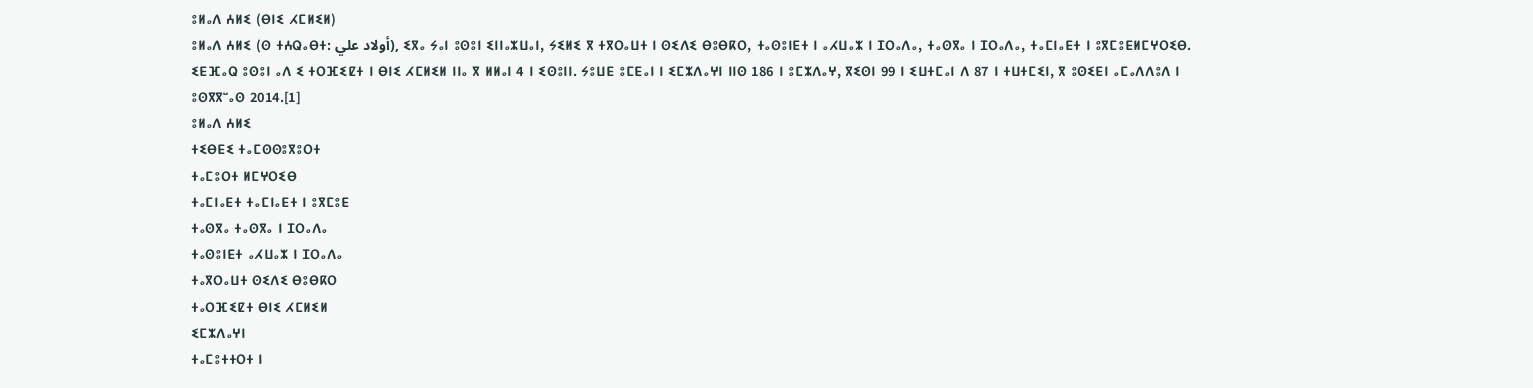ⵓⵍⴰⴷ ⵄⵍⵉ (ⴱⵏⵉ ⵃⵎⵍⵉⵍ)
ⵓⵍⴰⴷ ⵄⵍⵉ (ⵙ ⵜⵄⵕⴰⴱⵜ: أولاد علي), ⵉⴳⴰ ⵢⴰⵏ ⵓⵙⵓⵏ ⵉⵏⵏⴰⵣⵡⴰⵏ, ⵢⵉⵍⵉ ⴳ ⵜⴳⵔⴰⵡⵜ ⵏ ⵙⵉⴷⵉ ⴱⵓⴱⴽⵔ, ⵜⴰⵙⵓⵏⴹⵜ ⵏ ⴰⵃⵡⴰⵣ ⵏ ⵊⵔⴰⴷⴰ, ⵜⴰⵙⴳⴰ ⵏ ⵊⵔⴰⴷⴰ, ⵜⴰⵎⵏⴰⴹⵜ ⵏ ⵓⴳⵎⵓⴹⵍⵎⵖⵔⵉⴱ. ⵉⴹⴼⴰⵕ ⵓⵙⵓⵏ ⴰⴷ ⵉ ⵜⵔⴼⵉⵇⵜ ⵏ ⴱⵏⵉ ⵃⵎⵍⵉⵍ ⵏⵏⴰ ⴳ ⵍⵍⴰⵏ 4 ⵏ ⵉⵙⵓⵏⵏ. ⵢⵓⵡⴹ ⵓⵎⴹⴰⵏ ⵏ ⵉⵎⵣⴷⴰⵖⵏ ⵏⵏⵙ 186 ⵏ ⵓⵎⵣⴷⴰⵖ, ⴳⵉⵙⵏ 99 ⵏ ⵉⵡⵜⵎⴰⵏ ⴷ 87 ⵏ ⵜⵡⵜⵎⵉⵏ, ⴳ ⵓⵙⵉⴹⵏ ⴰⵎⴰⴷⴷⵓⴷ ⵏ ⵓⵙⴳⴳⵯⴰⵙ 2014.[1]
ⵓⵍⴰⴷ ⵄⵍⵉ
ⵜⵉⴱⴹⵉ ⵜⴰⵎⵙⵙⵓⴳⵓⵔⵜ
ⵜⴰⵎⵓⵔⵜ ⵍⵎⵖⵔⵉⴱ
ⵜⴰⵎⵏⴰⴹⵜ ⵜⴰⵎⵏⴰⴹⵜ ⵏ ⵓⴳⵎⵓⴹ
ⵜⴰⵙⴳⴰ ⵜⴰⵙⴳⴰ ⵏ ⵊⵔⴰⴷⴰ
ⵜⴰⵙⵓⵏⴹⵜ ⴰⵃⵡⴰⵣ ⵏ ⵊⵔⴰⴷⴰ
ⵜⴰⴳⵔⴰⵡⵜ ⵙⵉⴷⵉ ⴱⵓⴱⴽⵔ
ⵜⴰⵔⴼⵉⵇⵜ ⴱⵏⵉ ⵃⵎⵍⵉⵍ
ⵉⵎⵣⴷⴰⵖⵏ
ⵜⴰⵎⵓⵜⵜⵔⵜ ⵏ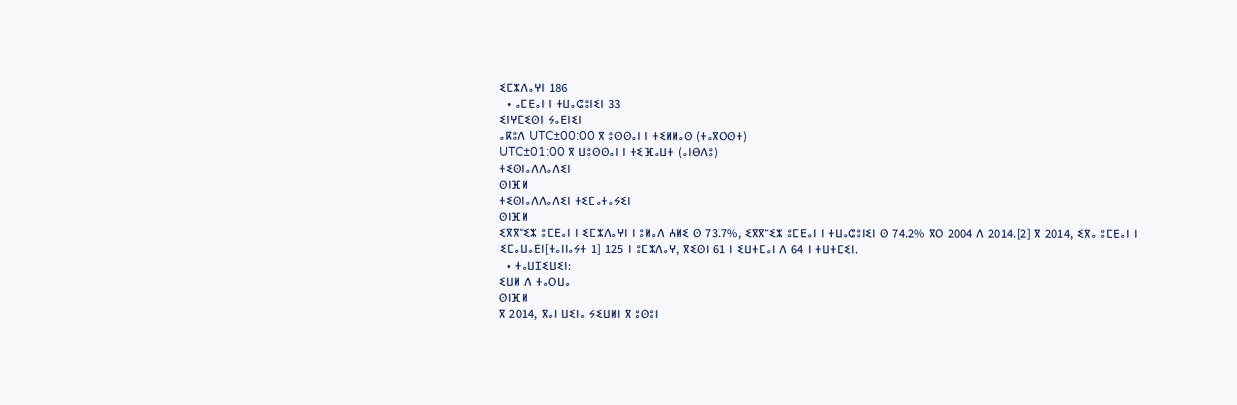ⵉⵎⵣⴷⴰⵖⵏ 186
  • ⴰⵎⴹⴰⵏ ⵏ ⵜⵡⴰⵛⵓⵏⵉⵏ 33
ⵉⵏⵖⵎⵉⵙⵏ ⵢⴰⴹⵏⵉⵏ
ⴰⴽⵓⴷ UTC±00:00 ⴳ ⵓⵙⵙⴰⵏ ⵏ ⵜⵉⵍⵍⴰⵙ (ⵜⴰⴳⵔⵙⵜ)
UTC±01:00 ⴳ ⵡⵓⵙⵙⴰⵏ ⵏ ⵜⵉⴼⴰⵡⵜ (ⴰⵏⴱⴷⵓ)
ⵜⵉⵙⵏⴰⴷⴷⴰⴷⵉⵏ
ⵙⵏⴼⵍ
ⵜⵉⵙⵏⴰⴷⴷⴰⴷⵉⵏ ⵜⵉⵎⴰⵜⴰⵢⵉⵏ
ⵙⵏⴼⵍ
ⵉⴳⴳⵯⵉⵣ ⵓⵎⴹⴰⵏ ⵏ ⵉⵎⵣⴷⴰⵖⵏ ⵏ ⵓⵍⴰⴷ ⵄⵍⵉ ⵙ 73.7%, ⵉⴳⴳⵯⵉⵣ ⵓⵎⴹⴰⵏ ⵏ ⵜⵡⴰⵛⵓⵏⵉⵏ ⵙ 74.2% ⴳⵔ 2004 ⴷ 2014.[2] ⴳ 2014, ⵉⴳⴰ ⵓⵎⴹⴰⵏ ⵏ ⵉⵎⴰⵡⴰⴹⵏ[ⵜⴰⵏⵏⴰⵢⵜ 1] 125 ⵏ ⵓⵎⵣⴷⴰⵖ, ⴳⵉⵙⵏ 61 ⵏ ⵉⵡⵜⵎⴰⵏ ⴷ 64 ⵏ ⵜⵡⵜⵎⵉⵏ.
  • ⵜⴰⵡⵊⵉⵡⵉⵏ:
ⵉⵡⵍ ⴷ ⵜⴰⵔⵡⴰ
ⵙⵏⴼⵍ
ⴳ 2014, ⴳⴰⵏ ⵡⵉⵏⴰ ⵢⵉⵡⵍⵏ ⴳ ⵓⵙⵓⵏ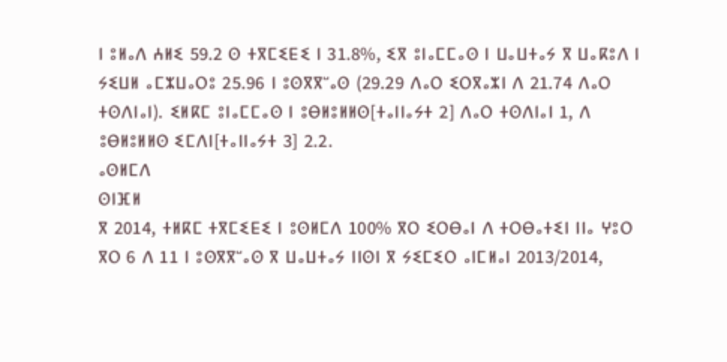ⵏ ⵓⵍⴰⴷ ⵄⵍⵉ 59.2 ⵙ ⵜⴳⵎⵉⴹⵉ ⵏ 31.8%, ⵉⴳ ⵓⵏⴰⵎⵎⴰⵙ ⵏ ⵡⴰⵡⵜⴰⵢ ⴳ ⵡⴰⴽⵓⴷ ⵏ ⵢⵉⵡⵍ ⴰⵎⵣⵡⴰⵔⵓ 25.96 ⵏ ⵓⵙⴳⴳⵯⴰⵙ (29.29 ⴷⴰⵔ ⵉⵔⴳⴰⵣⵏ ⴷ 21.74 ⴷⴰⵔ ⵜⵙⴷⵏⴰⵏ). ⵉⵍⴽⵎ ⵓⵏⴰⵎⵎⴰⵙ ⵏ ⵓⴱⵍⵓⵍⵍⵙ[ⵜⴰⵏⵏⴰⵢⵜ 2] ⴷⴰⵔ ⵜⵙⴷⵏⴰⵏ 1, ⴷ ⵓⴱⵍⵓⵍⵍⵙ ⵉⵎⴷⵏ[ⵜⴰⵏⵏⴰⵢⵜ 3] 2.2.
ⴰⵙⵍⵎⴷ
ⵙⵏⴼⵍ
ⴳ 2014, ⵜⵍⴽⵎ ⵜⴳⵎⵉⴹⵉ ⵏ ⵓⵙⵍⵎⴷ 100% ⴳⵔ ⵉⵔⴱⴰⵏ ⴷ ⵜⵔⴱⴰⵜⵉⵏ ⵏⵏⴰ ⵖⵓⵔ ⴳⵔ 6 ⴷ 11 ⵏ ⵓⵙⴳⴳⵯⴰⵙ ⴳ ⵡⴰⵡⵜⴰⵢ ⵏⵏⵙⵏ ⴳ ⵢⵉⵎⵉⵔ ⴰⵏⵎⵍⴰⵏ 2013/2014,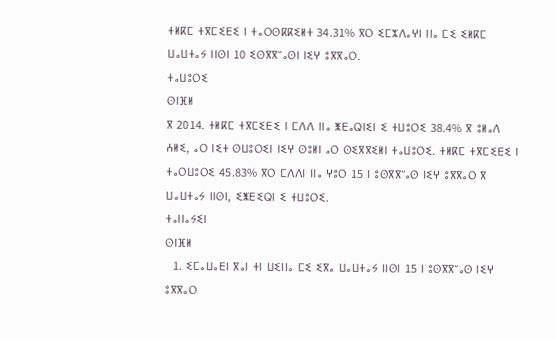ⵜⵍⴽⵎ ⵜⴳⵎⵉⴹⵉ ⵏ ⵜⴰⵔⵙⴽⴽⵉⵍⵜ 34.31% ⴳⵔ ⵉⵎⵣⴷⴰⵖⵏ ⵏⵏⴰ ⵎⵉ ⵉⵍⴽⵎ ⵡⴰⵡⵜⴰⵢ ⵏⵏⵙⵏ 10 ⵉⵙⴳⴳⵯⴰⵙⵏ ⵏⵉⵖ ⵓⴳⴳⴰⵔ.
ⵜⴰⵡⵓⵔⵉ
ⵙⵏⴼⵍ
ⴳ 2014. ⵜⵍⴽⵎ ⵜⴳⵎⵉⴹⵉ ⵏ ⵎⴷⴷ ⵏⵏⴰ ⵥⴹⴰⵕⵏⵉⵏ ⵉ ⵜⵡⵓⵔⵉ 38.4% ⴳ ⵓⵍⴰⴷ ⵄⵍⵉ, ⴰⵔ ⵏⵉⵜ ⵙⵡⵓⵔⵉⵏ ⵏⵉⵖ ⵙⵓⵍⵏ ⴰⵔ ⵙⵉⴳⴳⵉⵍⵏ ⵜⴰⵡⵓⵔⵉ. ⵜⵍⴽⵎ ⵜⴳⵎⵉⴹⵉ ⵏ ⵜⴰⵔⵡⵓⵔⵉ 45.83% ⴳⵔ ⵎⴷⴷⵏ ⵏⵏⴰ ⵖⵓⵔ 15 ⵏ ⵓⵙⴳⴳⵯⴰⵙ ⵏⵉⵖ ⵓⴳⴳⴰⵔ ⴳ ⵡⴰⵡⵜⴰⵢ ⵏⵏⵙⵏ, ⵉⵥⴹⵉⵕⵏ ⵉ ⵜⵡⵓⵔⵉ.
ⵜⴰⵏⵏⴰⵢⵉⵏ
ⵙⵏⴼⵍ
  1. ⵉⵎⴰⵡⴰⴹⵏ ⴳⴰⵏ ⵜⵏ ⵡⵉⵏⵏⴰ ⵎⵉ ⵉⴳⴰ ⵡⴰⵡⵜⴰⵢ ⵏⵏⵙⵏ 15 ⵏ ⵓⵙⴳⴳⵯⴰⵙ ⵏⵉⵖ ⵓⴳⴳⴰⵔ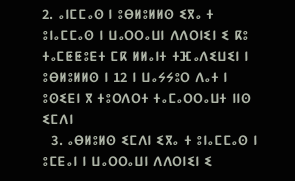2. ⴰⵏⵎⵎⴰⵙ ⵏ ⵓⴱⵍⵓⵍⵍⵙ ⵉⴳⴰ ⵜ ⵓⵏⴰⵎⵎⴰⵙ ⵏ ⵡⴰⵔⵔⴰⵡⵏ ⴷⴷⵔⵏⵉⵏ ⵉ ⴽⵓ ⵜⴰⵎⵟⵟⵓⴹⵜ ⵎⴽ ⵍⵍⴰⵏⵜ ⵜⴼⴰⴷⵉⵡⵉⵏ ⵏ ⵓⴱⵍⵓⵍⵍⵙ ⵏ 12 ⵏ ⵡⴰⵢⵢⵓⵔ ⴷⴰⵜ ⵏ ⵓⵙⵉⴹⵏ ⴳ ⵜⵓⵔⴷⵔⵜ ⵜⴰⵎⴰⵔⵔⴰⵡⵜ ⵏⵏⵙ ⵉⵎⴷⵏ
  3. ⴰⴱⵍⵓⵍⵙ ⵉⵎⴷⵏ ⵉⴳⴰ ⵜ ⵓⵏⴰⵎⵎⴰⵙ ⵏ ⵓⵎⴹⴰⵏ ⵏ ⵡⴰⵔⵔⴰⵡⵏ ⴷⴷⵔⵏⵉⵏ ⵉ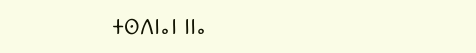ⵜⵙⴷⵏⴰⵏ ⵏⵏⴰ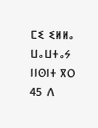ⵎⵉ ⵉⵍⵍⴰ ⵡⴰⵡⵜⴰⵢ ⵏⵏⵙⵏⵜ ⴳⵔ 45 ⴷ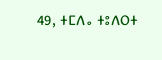49, ⵜⵎⴷⴰ ⵜⵓⴷⵔⵜ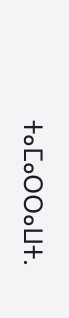ⵜⴰⵎⴰⵔⵔⴰⵡⵜ.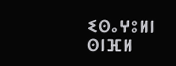ⵉⵙⴰⵖⵓⵍⵏ
ⵙⵏⴼⵍ